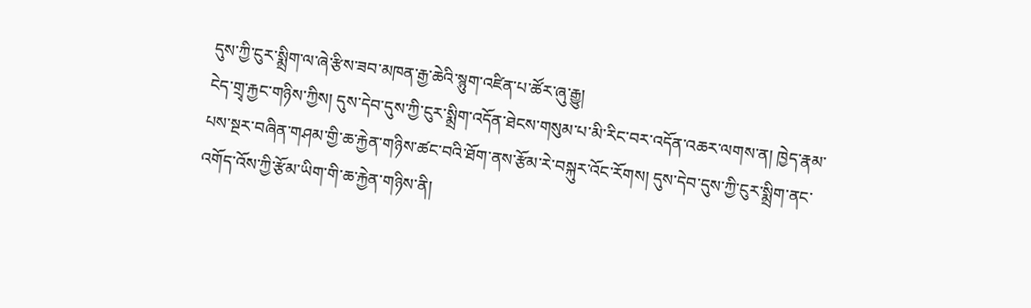དུས་ཀྱི་ངུར་སྨྲིག་ལ་ཞེ་རྩིས་ཟབ་མཁན་རྒྱ་ཆེའི་སྙུག་འཛིན་པ་ཚོར་ཞུ་རྒྱུ།
ངེད་གྲྭ་རྐྱང་གཉིས་ཀྱིས། དུས་དེབ་དུས་ཀྱི་ངུར་སྨྲིག་འདོན་ཐེངས་གསུམ་པ་མི་རིང་བར་འདོན་འཆར་ལགས་ན། ཁྱེད་རྣམ་པས་སྔར་བཞིན་གཤམ་གྱི་ཆ་རྐྱེན་གཉིས་ཚང་བའི་ཐོག་ནས་རྩོམ་རེ་བསྐུར་འོང་རོགས། དུས་དེབ་དུས་ཀྱི་ངུར་སྨྲིག་ནང་འགོད་འོས་ཀྱི་རྩོམ་ཡིག་གི་ཆ་རྐྱེན་གཉིས་ནི།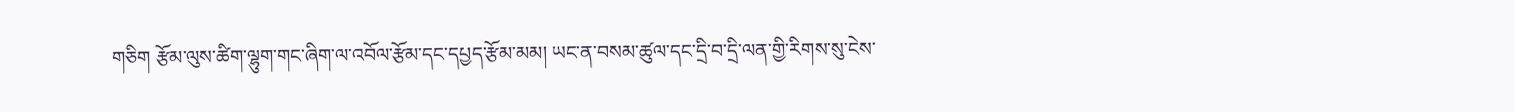གཅིག རྩོམ་ལུས་ཚིག་ལྷུག་གང་ཞིག་ལ་འབོལ་རྩོམ་དང་དཔྱད་རྩོམ་མམ། ཡང་ན་བསམ་ཚུལ་དང་དྲི་བ་དྲི་ལན་གྱི་རིགས་སུ་ངེས་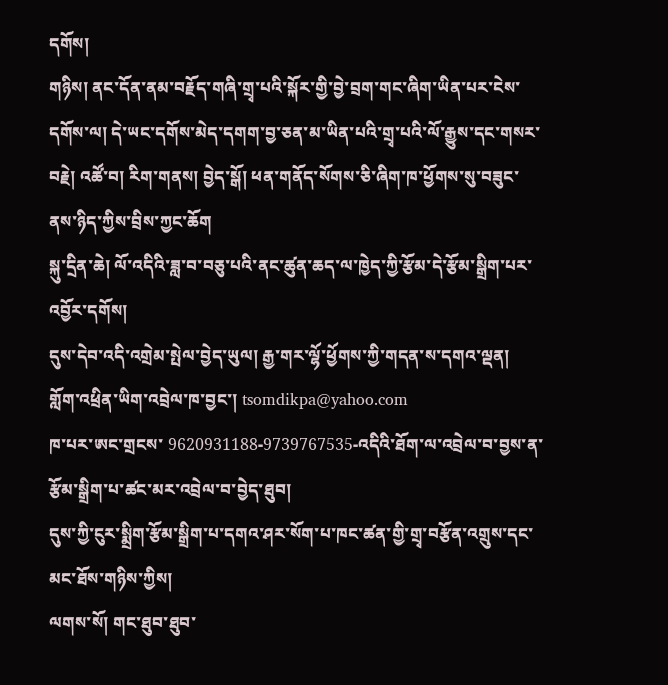དགོས།
གཉིས། ནང་དོན་ནམ་བརྗོད་གཞི་གྲྭ་པའི་སྐོར་གྱི་བྱེ་བྲག་གང་ཞིག་ཡིན་པར་ངེས་དགོས་ལ། དེ་ཡང་དགོས་མེད་དགག་བྱ་ཅན་མ་ཡིན་པའི་གྲྭ་པའི་ལོ་རྒྱུས་དང་གསར་བརྗེ། འཚོ་བ། རིག་གནས། བྱེད་སྒོ། ཕན་གནོད་སོགས་ཅི་ཞིག་ཁ་ཕྱོགས་སུ་བཟུང་ནས་ཉིད་ཀྱིས་བྲིས་ཀྱང་ཆོག
སྐུ་དྲིན་ཆེ། ལོ་འདིའི་ཟླ་བ་བཅུ་པའི་ནང་ཚུན་ཆད་ལ་ཁྱེད་ཀྱི་རྩོམ་དེ་རྩོམ་སྒྲིག་པར་འབྱོར་དགོས།
དུས་དེབ་འདི་འགྲེམ་སྤེལ་བྱེད་ཡུལ། རྒྱ་གར་ལྷོ་ཕྱོགས་ཀྱི་གདན་ས་དགའ་ལྡན།
གློག་འཕྲིན་ཡིག་འབྲེལ་ཁ་བྱང་། tsomdikpa@yahoo.com
ཁ་པར་ཨང་གྲངས་ 9620931188-9739767535-འདིའི་ཐོག་ལ་འབྲེལ་བ་བྱས་ན་རྩོམ་སྒྲིག་པ་ཚང་མར་འབྲེལ་བ་བྱེད་ཐུབ།
དུས་ཀྱི་ངུར་སྨྲིག་རྩོམ་སྒྲིག་པ་དགའ་ཤར་སོག་པ་ཁང་ཚན་གྱི་གྲྭ་བརྩོན་འགྲུས་དང་མང་ཐོས་གཉིས་ཀྱིས།
ལགས་སོ། གང་ཐུབ་ཐུབ་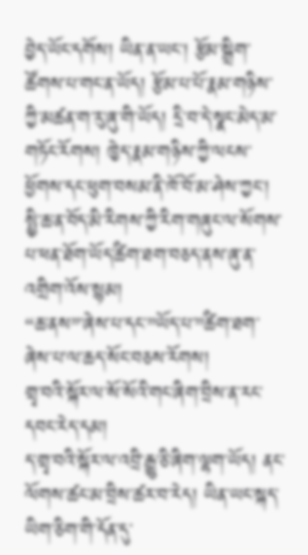བྱེད་ཡོང་དགོས། ཡིན་ན་ཡང་། རྩོམ་སྒྲིག་ཚོགས་པ་གང་ན་ཡོད། རྩོམ་པ་པོ་རྣམ་གཉིས་ཀྱི་མཚན་ག་རུ་ཞུ་གི་ཡོད། དྲི་བ་དེ་སྣང་མེད་མ་གཏོང་རོགས། ཁྱེད་རྣམ་གཉིས་ཀྱི་ལངས་ཕྱོགས་དང་ཕུག་བསམ་ནི་ཁོ་བོ་མ་ཤེས་ཀྱང་། སྤྱི་ཆ་ན་བོད་མི་རིགས་ཀྱི་རིག་གཞུང་ལ་སོགས་པ་ཕན་ཐོག་ཡོད་ཚིག་ཐག་བཅད་ནས་ཞུ་ན་འགྲིག་འོས་སྙམ།
“ཆ་ནས”་ཞེས་པ་དང་”ཡོད་པ་”ཚིག་ཐག་ཞེས་པ་ལ་ཆད་སོང་བཅས་རོགས།
གྲྭ་བའི་སྐོར་ལ་སོ་སོའི་གང་ཞིག་བྲིས་ན་རང་དབང་རེད་དམ།
ད་གྲྭ་བའི་སྐོར་ལ་འབྲི་རྒྱུ་ཅི་ཞིག་ལྷག་ཡོད། ནང་ལོགས་ཚང་མ་བྲིས་ཚར་བ་རེད། ཡིན་ཡང་སྐད་ཡིག་ཅིག་གི་དོན་དུ་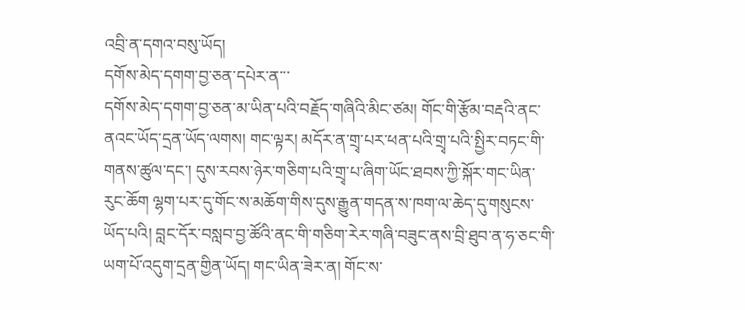འབྲི་ན་དགའ་བསུ་ཡོད།
དགོས་མེད་དགག་བྱ་ཅན་དཔེར་ན་་་
དགོས་མེད་དགག་བྱ་ཅན་མ་ཡིན་པའི་བརྗོད་གཞིའི་མིང་ཙམ། གོང་གི་རྩོམ་བརྡའི་ནང་ནའང་ཡོད་དྲན་ཡོད་ལགས། གང་ལྟར། མདོར་ན་གྲྭ་པར་ཕན་པའི་གྲྭ་པའི་སྤྱིར་བཏང་གི་གནས་ཚུལ་དང་། དུས་རབས་ཉེར་གཅིག་པའི་གྲྭ་པ་ཞིག་ཡོང་ཐབས་ཀྱི་སྐོར་གང་ཡིན་རུང་ཆོག ལྷག་པར་དུ་གོང་ས་མཆོག་གིས་དུས་རྒྱུན་གདན་ས་ཁག་ལ་ཆེད་དུ་གསུངས་ཡོད་པའི། བླང་དོར་བསླབ་བྱ་ཚོའི་ནང་གི་གཅིག་རེར་གཞི་བཟུང་ནས་བྲི་ཐུབ་ན་ཧ་ཅང་གི་ཡག་པོ་འདུག་དྲན་གྱིན་ཡོད། གང་ཡིན་ཟེར་ན། གོང་ས་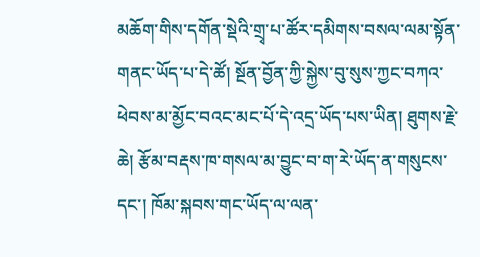མཆོག་གིས་དགོན་སྡེའི་གྲྭ་པ་ཚོར་དམིགས་བསལ་ལམ་སྟོན་གནང་ཡོད་པ་དེ་ཚོ། སྔོན་བྱོན་ཀྱི་སྐྱེས་བུ་སུས་ཀྱང་བཀའ་ཕེབས་མ་མྱོང་བའང་མང་པོ་དེ་འདྲ་ཡོད་པས་ཡིན། ཐུགས་རྗེ་ཆེ། རྩོམ་བརྡས་ཁ་གསལ་མ་བྱུང་བ་ག་རེ་ཡོད་ན་གསུངས་དང་། ཁོམ་སྐབས་གང་ཡོད་ལ་ལན་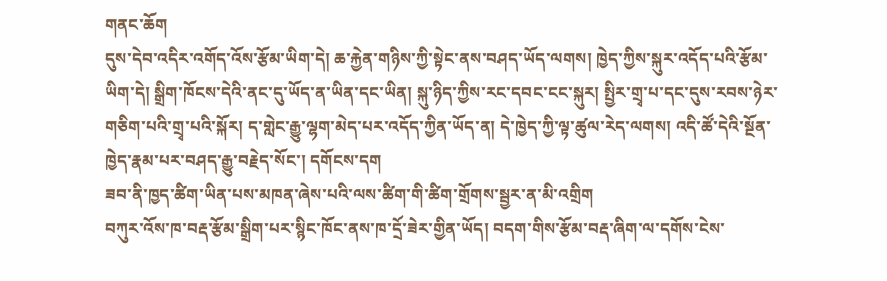གནང་ཆོག
དུས་དེབ་འདིར་འགོད་འོས་རྩོམ་ཡིག་དེ། ཆ་རྐྱེན་གཉིས་ཀྱི་སྟེང་ནས་བཤད་ཡོད་ལགས། ཁྱེད་ཀྱིས་སྐུར་འདོད་པའི་རྩོམ་ཡིག་དེ། སྒྲིག་ཁོངས་དེའི་ནང་དུ་ཡོད་ན་ཡིན་དང་ཡིན། སྐུ་ཉིད་ཀྱིས་རང་དབང་ངང་སྐུར། སྤྱིར་གྲྭ་པ་དང་དུས་རབས་ཉེར་གཅིག་པའི་གྲྭ་པའི་སྐོར། ད་གླེང་རྒྱུ་ལྷག་མེད་པར་འདོད་ཀྱིན་ཡོད་ན། དེ་ཁྱེད་ཀྱི་ལྟ་ཚུལ་རེད་ལགས། འདི་ཚོ་དེའི་སྔོན་ཁྱེད་རྣམ་པར་བཤད་རྒྱུ་བརྗེད་སོང་། དགོངས་དག
ཟབ་ནི་ཁྱད་ཚིག་ཡིན་པས་མཁན་ཞེས་པའི་ལས་ཚིག་གི་ཚིག་གྲོགས་སྦྱར་ན་མི་འགྲིག
བཀུར་འོས་ཁ་བརྡ་རྩོམ་སྒྲིག་པར་སྙིང་ཁོང་ནས་ཁ་དྲོ་ཟེར་གྱིན་ཡོད། བདག་གིས་རྩོམ་བརྡ་ཞིག་ལ་དགོས་ངེས་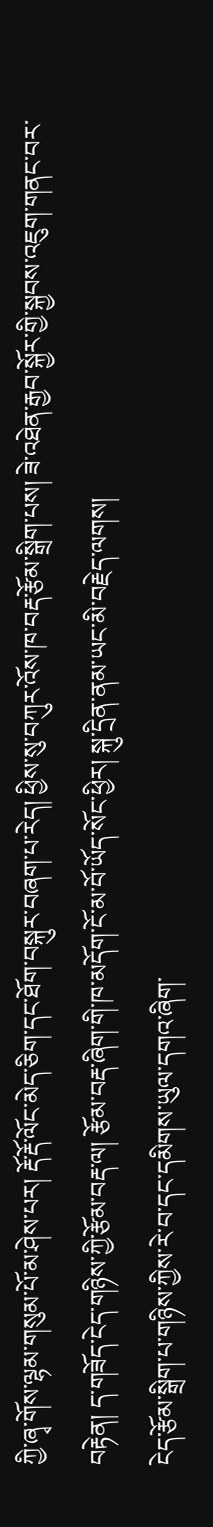ཀྱི་ཞྭ་གོས་ལྷམ་གསུམ་པོ་མ་ཤེས་པར། རྡོ་རྡོ་ལོང་མེད་ཅིག་དང་ཐོག་བསྐུར་བཞག་པ་རེད། ཕྱིས་སུ་བཀུར་འོས་ཁ་བརྡ་རྩོམ་སྒྲིག་པས། ཟེ་འཐེན་རྒྱབ་སྐྱོར་གྱི་སྐྱབས་འཇུག་གནང་བར་བརྟེན། ད་གཟོད་ངེད་གཉིས་ཀྱི་རྩོམ་བརྡ་ལ། རྩོམ་བརྡ་ཞིག་གི་ཁ་མདོག་ངོ་མ་བོ་ཡོད་སོང་ཕྱིར། སྐུ་དྲིན་ནམ་ཡང་མི་བརྗེད་ལགས།
ངེད་རྩོམ་སྒྲིག་པ་གཉིས་ཀྱིས་རེ་བ་དང་དམིགས་ཡུལ་དགའ་ཞིག་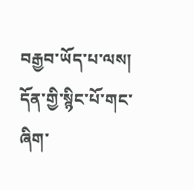བརྒྱབ་ཡོད་པ་ལས། དོན་གྱི་སྙིང་པོ་གང་ཞིག་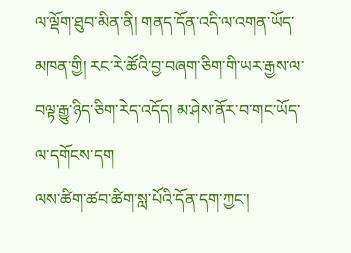ལ་ལྡོག་ཐུབ་མིན་ནི། གནད་དོན་འདི་ལ་འགན་ཡོད་མཁན་གྱི། རང་རེ་ཚོའི་བྱ་བཞག་ཅིག་གི་ཡར་རྒྱས་ལ་བལྟ་རྒྱུ་ཉིད་ཅིག་རེད་འདོད། མ་ཤེས་ནོར་བ་གང་ཡོད་ལ་དགོངས་དག
ལས་ཚིག་ཚབ་ཚིག་སླ་པོའི་དོན་དག་ཀྱང་།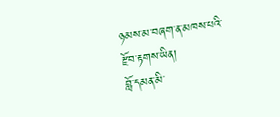ཉམས་མ་བཞག་ན་མཁས་པའི་རྫོབ་རྟགས་ཡིན།
བློ་དམན་མི་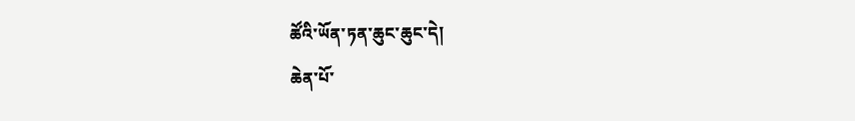ཚོའི་ཡོན་ཏན་ཆུང་ཆུང་དེ།
ཆེན་པོ་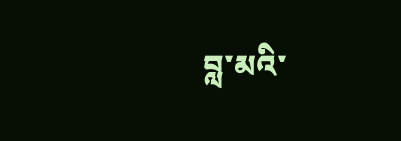བླ་མའི་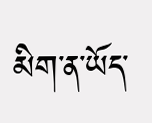མིག་ན་ཡོད་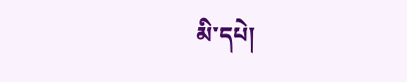མི་དཔེ།